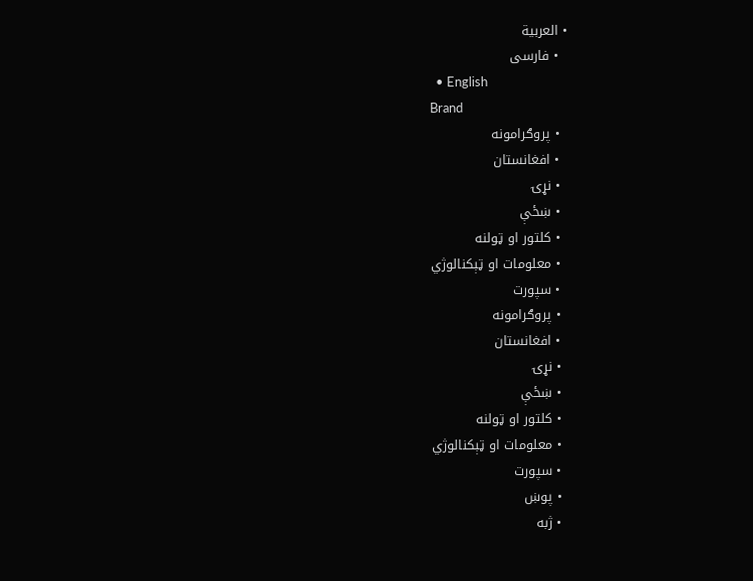• العربية
  • فارسی
  • English
Brand
  • پروګرامونه
  • افغانستان
  • نړۍ
  • ښځې
  • کلتور او ټولنه
  • معلومات او ټېکنالوژي
  • سپورت
  • پروګرامونه
  • افغانستان
  • نړۍ
  • ښځې
  • کلتور او ټولنه
  • معلومات او ټېکنالوژي
  • سپورت
  • پوښ
  • ژبه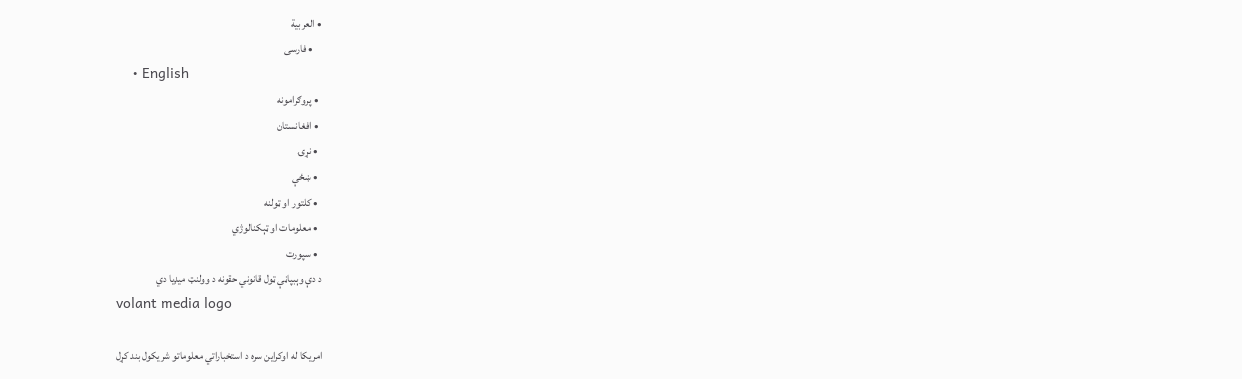• العربية
    • فارسی
    • English
  • پروګرامونه
  • افغانستان
  • نړۍ
  • ښځې
  • کلتور او ټولنه
  • معلومات او ټېکنالوژي
  • سپورت
د دې وېبپاڼې ټول قانوني حقونه د وولنټ میډیا دي
volant media logo

امریکا له اوکراین سره د استخباراتي معلوماتو شریکول بند کړل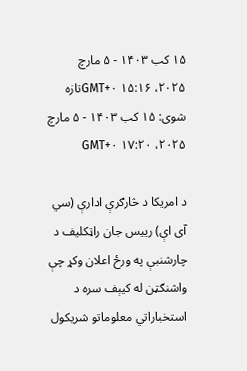۱۵ کب ۱۴۰۳ - ۵ مارچ ۲۰۲۵، ۱۵:۱۶ GMT+۰تازه شوی: ۱۵ کب ۱۴۰۳ - ۵ مارچ ۲۰۲۵، ۱۷:۲۰ GMT+۰

د امریکا د څارګرې ادارې (سي آی اې) رییس جان راټکلیف د چارشنبې په ورځ اعلان وکړ چې واشنګټن له کیېف سره د استخباراتي معلوماتو شریکول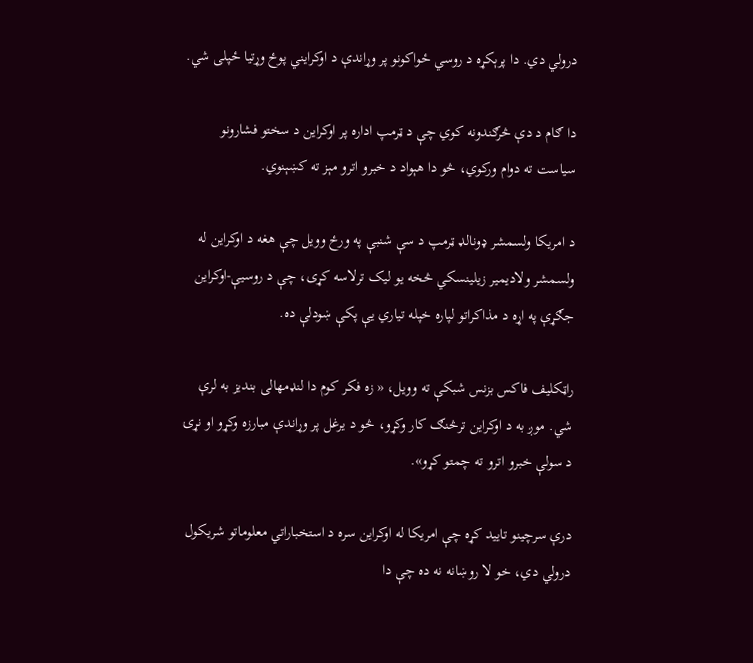درولي دي. دا پرېکړه د روسي ځواکونو پر وړاندې د اوکرایني پوځ وړتیا ځپلی شي.

دا ګام د دې څرګندونه کوي چې د ټرمپ اداره پر اوکراین د سختو فشارونو سیاست ته دوام ورکوي، څو دا هېواد د خبرو اترو مېز ته کښېنوي.

د امریکا ولسمشر ډونالډ ټرمپ د سې شنبې په ورځ وویل چې هغه د اوکراین له ولسمشر ولادیمیر زیلینسکي څخه یو لیک ترلاسه کړی، چې د روسیې-اوکراین جګړې په اړه د مذاکراتو لپاره خپله تیاري یې پکې ښودلې ده.

راټکلیف فاکس بزنس شبکې ته وویل، « زه فکر کوم دا لنډمهالی بندیز به لرې شي. موږ به د اوکراین ترڅنګ کار وکړو، څو د یرغل پر وړاندې مبارزه وکړو او نړۍ د سولې خبرو اترو ته چمتو کړو».

درې سرچینو تایید کړه چې امریکا له اوکراین سره د استخباراتي معلوماتو شریکول درولي دي، خو لا روښانه نه ده چې دا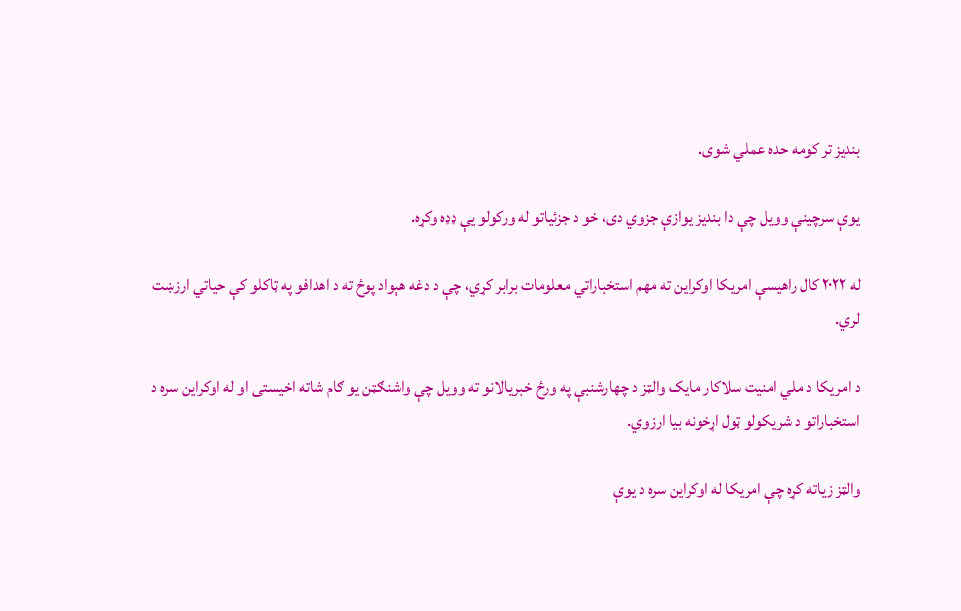بندیز تر کومه حده عملي شوی.

یوې سرچینې وویل چې دا بندیز یوازې جزوي دی، خو د جزئیاتو له ورکولو يې ډډه وکړه.

له ۲۰۲۲ کال راهیسې امریکا اوکراین ته مهم استخباراتي معلومات برابر کړي، چې د دغه هېواد پوځ ته د اهدافو په ټاکلو کې حیاتي ارزښت لري.

د امریکا د ملي امنیت سلاکار مایک والټز د چهارشنبې په ورځ خبریالانو ته وویل چې واشنګټن یو ګام شاته اخیستی او له اوکراین سره د استخباراتو د شریکولو ټول اړخونه بیا ارزوي.

والټز زیاته کړه چې امریکا له اوکراین سره د یوې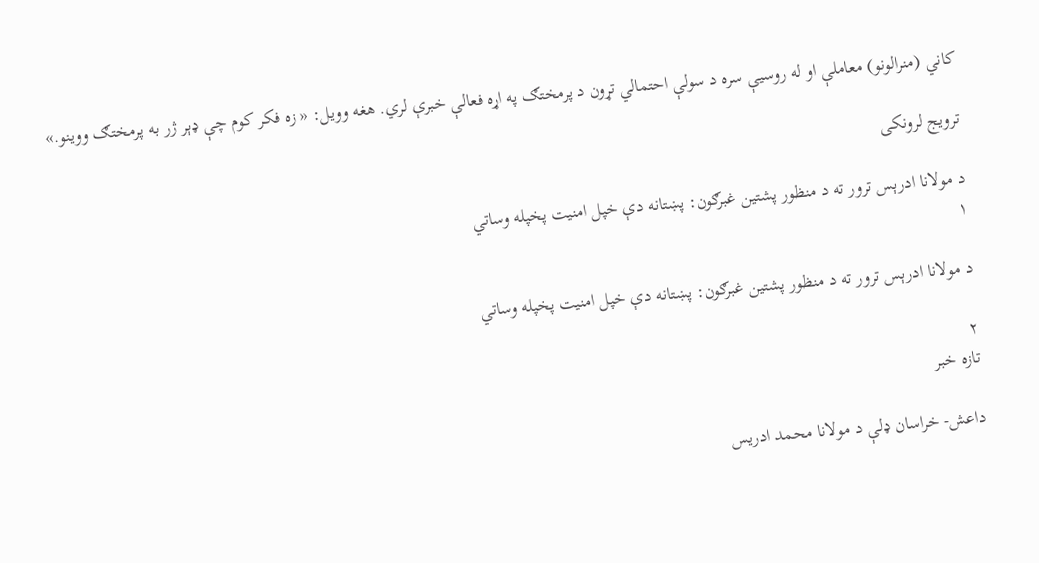کاني (منرالونو) معاملې او له روسیې سره د سولې احتمالي تړون د پرمختګ په اړه فعالې خبرې لري. هغه وویل: « زه فکر کوم چې ډېر ژر به پرمختګ ووینو.»

ترویج لرونکی

د مولانا ادرېس ترور ته د منظور پشتین غبرګون: پښتانه دې خپل امنیت پخپله وساتي
۱

د مولانا ادرېس ترور ته د منظور پشتین غبرګون: پښتانه دې خپل امنیت پخپله وساتي

۲
تازه خبر

داعش- خراسان ډلې د مولانا محمد ادریس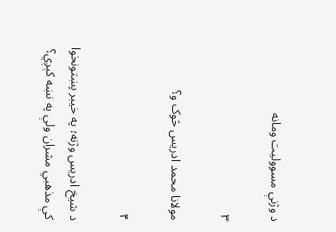د وژنې مسوولیت ومانه

۳

مولانا محمد ادریس څوک و؟

۴

د شیخ ادریس وژنه؛ په خیبر پښتونخوا کې مذهبي مشران ولې په نښه کېږي؟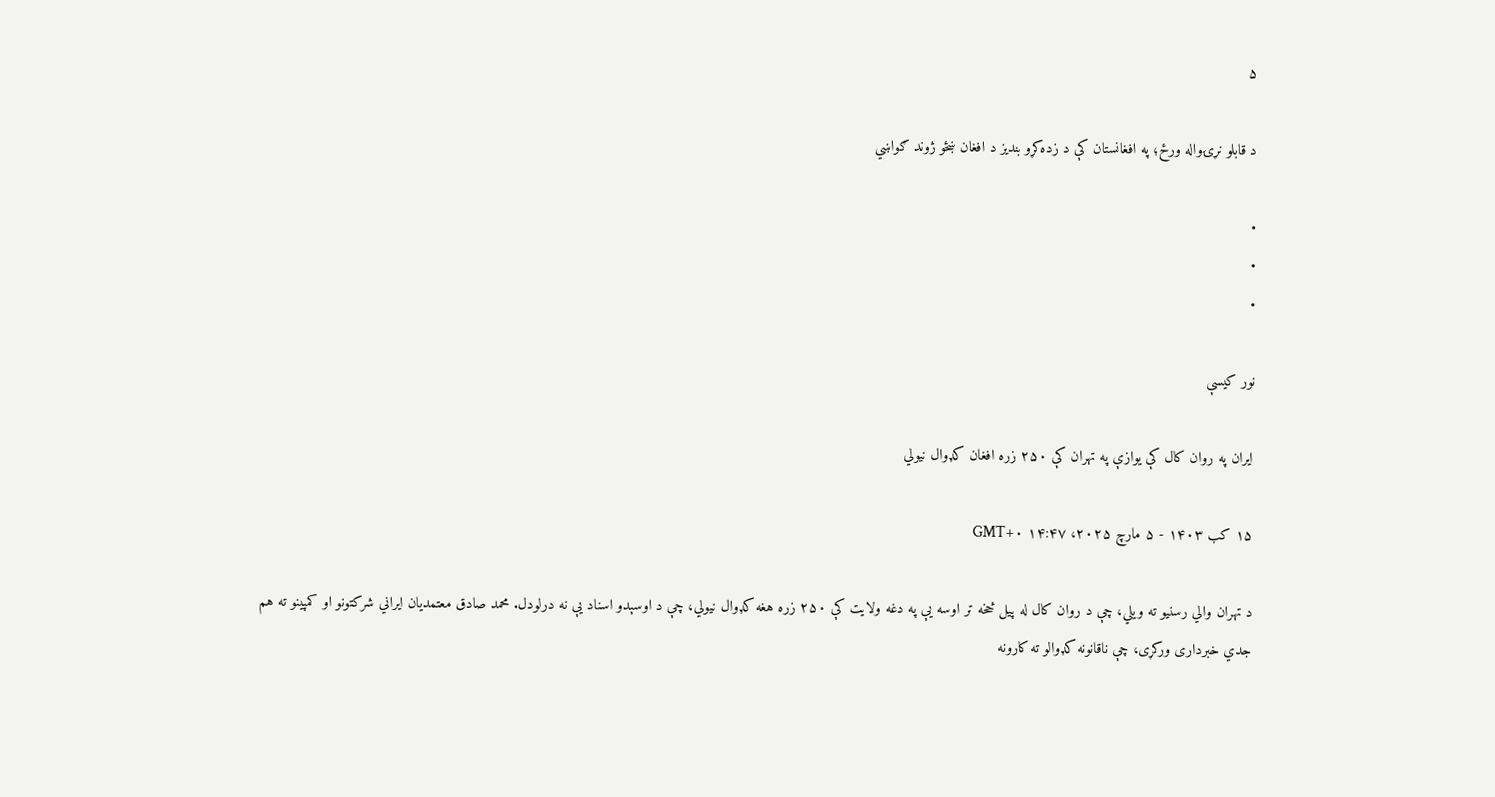۵

د قابلو نړۍواله ورځ؛ په افغانستان کې د زده‌کړو بندیز د افغان ښځو ژوند ګواښي

•
•
•

نور کیسې

ایران په روان کال کې یوازې په تهران کې ۲۵۰ زره افغان کډوال نيولي

۱۵ کب ۱۴۰۳ - ۵ مارچ ۲۰۲۵، ۱۴:۴۷ GMT+۰

د تهران والي رسنيو ته ویلي، چې د روان کال له پيل څخه تر اوسه يې په دغه ولایت کې ۲۵۰ زره هغه کډوال نيولي، چې د اوسېدو اسناد یې نه درلودل. محمد صادق معتمدیان ایراني شرکتونو او کمپينو ته هم جدي خبرداری ورکړی، چې ناقانونه کډوالو ته کارونه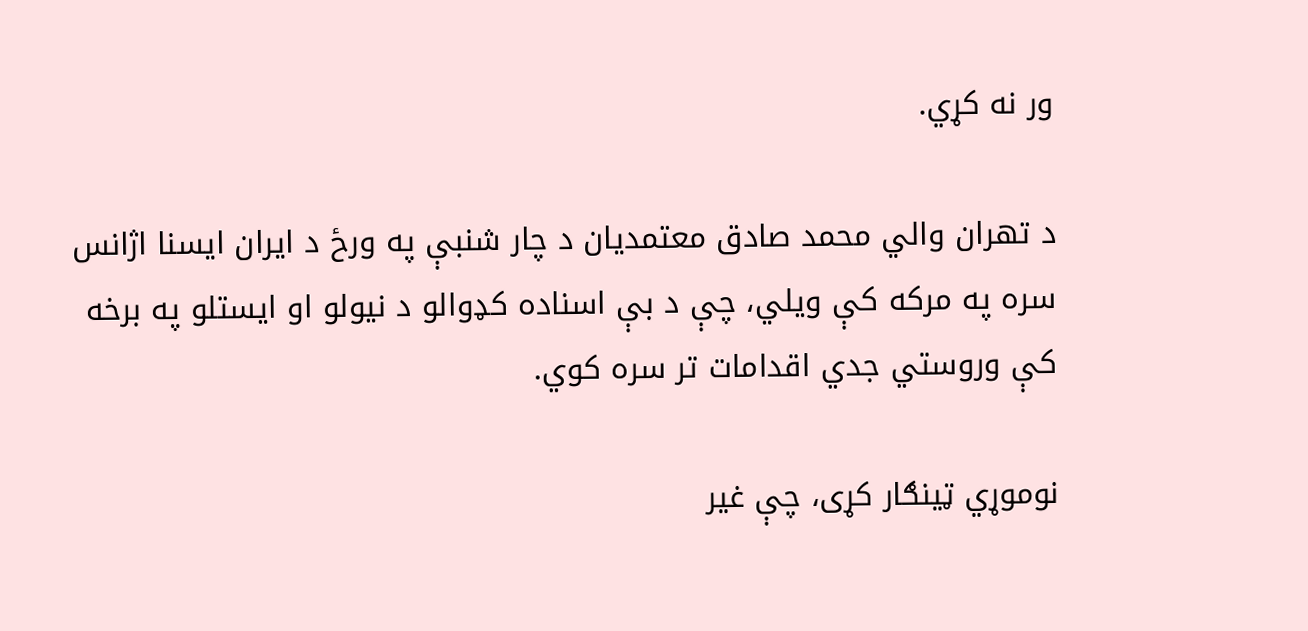ور نه کړي.

د تهران والي محمد صادق معتمدیان د چار شنبې په ورځ د ایران ایسنا اژانس سره په مرکه کې ويلي، چې د بې اسناده کډوالو د نیولو او ایستلو په برخه کې وروستي جدي اقدامات تر سره کوي.

نوموړي ټينګار کړی، چې غير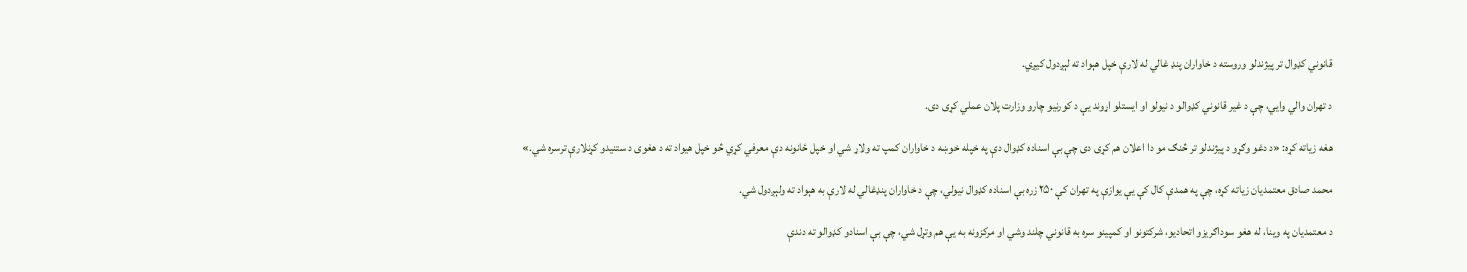قانوني کډوال تر پيژندلو وروسته د خاواران پنډ غالي له لارې خپل هېواد ته لېږدول کيږي.

د تهران والي وايي، چې د غير قانوني کډوالو د نیولو او ایستلو اړوند یې د کورنیو چارو وزارت پلان عملي کړی دی.

هغه زياته کړه: «د دغو وګړو د پيژندلو تر څنګ مو دا اعلان هم کړى دى چې بې اسناده کډوال دې په خپله خوښه د خاواران کمپ ته ولاړ شي او خپل ځانونه دې معرفي کړي څو خپل هيواد ته د هغوى د ستنيدو کړنلارې ترسره شي.»

محمد صادق معتمدیان زياته کړه، چې په همدې کال کې يې يوازې په تهران کې ۲۵۰ زره بې اسناده کډوال نيولي، چې د خاواران پنډغالي له لارې به هېواد ته ولېږدول شي.

د معتمدیان په وینا، له هغو سوداګریزو اتحادیو، شرکتونو او کمپينو سره به قانوني چلند وشي او مرکزونه به یې هم وتړل شي، چې بې اسنادو کډوالو ته دندې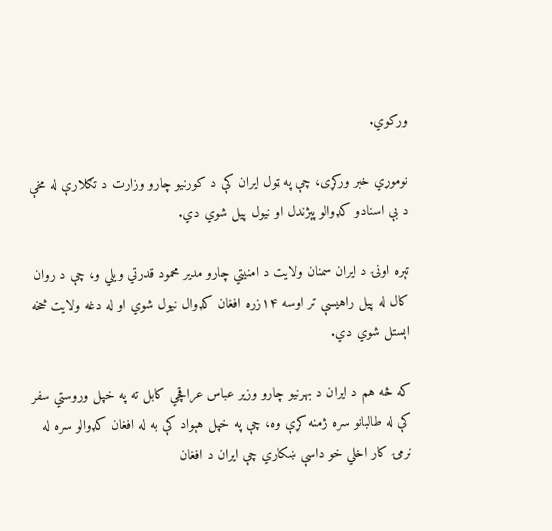ورکوي.

نوموړي خبر ورکړی، چې په ټول ایران کې د کورنيو چارو وزارت د تګلارې له مخې د بې اسنادو کډوالو پېژندل او نیول پیل شوي دي.

تېره اونۍ د ایران سمنان ولایت د امنیتي چارو مدیر محمود قدرتي ويلي و، چې د روان کال له پیل راهیسې تر اوسه ۱۴زره افغان کډوال نیول شوي او له دغه ولایت څخه اېستل شوي دي.

که څه هم د ایران د بهرنیو چارو وزیر عباس عراقچي کابل ته په خپل وروستي سفر کې له طالبانو سره ژمنه کړې وه، چې په خپل هېواد کې به له افغان کډوالو سره له نرمۍ کار اخلي خو داسې ښکاري چې ایران د افغان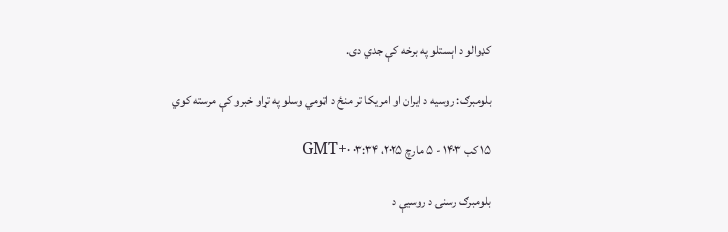کډوالو د اېستلو په برخه کې جدي دی.

بلومبرګ: روسیه د ایران او امریکا تر منځ د اټومي وسلو په تړاو خبرو کې مرسته کوي

۱۵ کب ۱۴۰۳ - ۵ مارچ ۲۰۲۵، ۰۳:۳۴ GMT+۰

بلومبرګ رسنۍ د روسیې د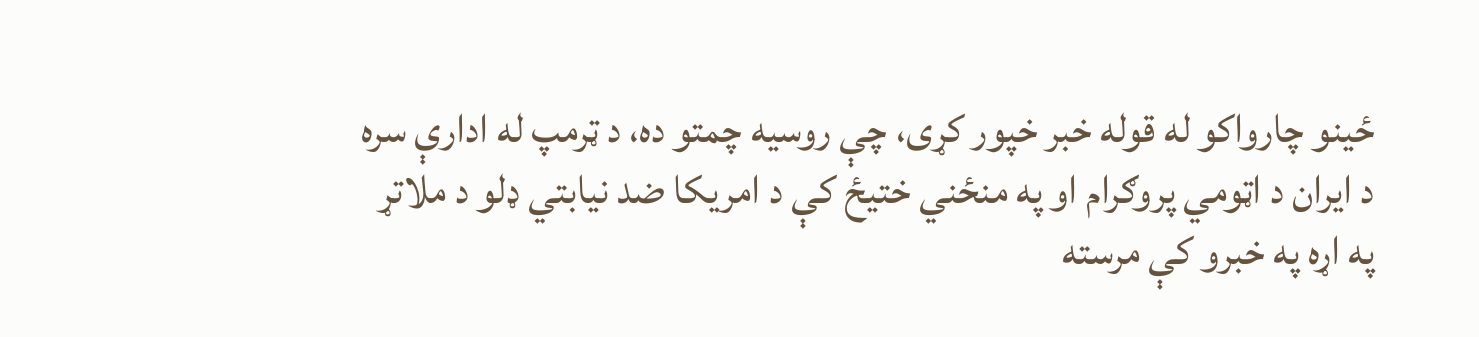ځینو چارواکو له قوله خبر خپور کړی، چې روسیه چمتو ده، د ټرمپ له ادارې سره د ایران د اټومي پروګرام او په منځني ختیځ کې د امریکا ضد نیابتي ډلو د ملاتړ په اړه په خبرو کې مرسته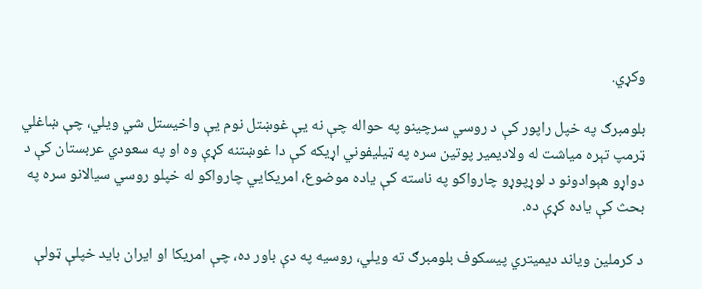وکړي.

بلومبرګ په خپل راپور کې د روسي سرچینو په حواله چې نه یې غوښتل نوم یې واخیستل شي ویلي، چې ښاغلي ټرمپ تېره میاشت له ولادیمیر پوتین سره په ټیلیفوني اړیکه کې دا غوښتنه کړې وه او په سعودي عربستان کې د دواړو هېوادونو د لوړپوړو چارواکو په ناسته کې یاده موضوع، امریکایي چارواکو له خپلو روسي سیالانو سره په بحث کې یاده کړې ده.

د کرملین ویاند دیمیتري پیسکوف بلومبرګ ته ویلي، روسیه په دې باور ده، چې امریکا او ایران باید خپلې ټولې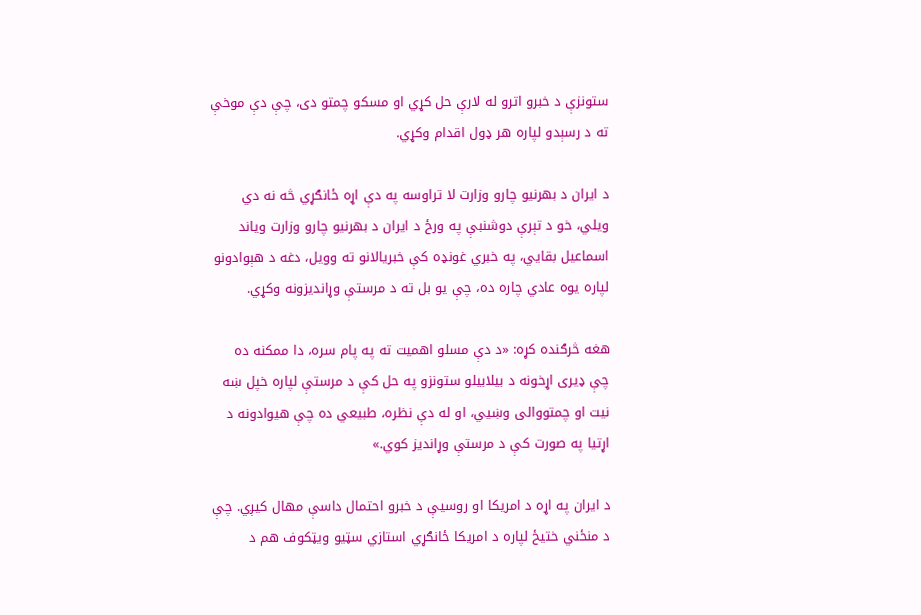ستونزې د خبرو اترو له لارې حل کړي او مسکو چمتو دی، چې دې موخې ته د رسېدو لپاره هر ډول اقدام وکړي.

د ایران د بهرنیو چارو وزارت لا تراوسه په دې اړه ځانګړي څه نه دي ویلي، خو د تېرې دوشنبې په ورځ د ایران د بهرنیو چارو وزارت ویاند اسماعیل بقایي، په خبري غونډه کې خبریالانو ته وویل، دغه د هېوادونو لپاره یوه عادي چاره ده، چې یو بل ته د مرستې وړاندیزونه وکړي.

هغه څرګنده کړه: «د دې مسلو اهمیت ته په پام سره، دا ممکنه ده چې ډیری اړخونه د بیلابیلو ستونزو په حل کې د مرستې لپاره خپل ښه نیت او چمتووالی وښيي، او له دې نظره، طبیعي ده چې هیوادونه د اړتیا په صورت کې د مرستې وړاندیز کوي.»

د ایران په اړه د امریکا او روسیې د خبرو احتمال داسې مهال کیږي. چې د منځني ختیځ لپاره د امریکا ځانګړي استازي سټیو ویټکوف هم د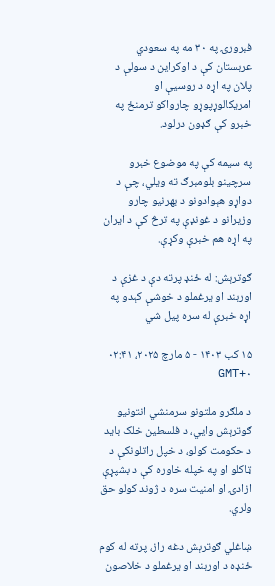فبرورۍ په ۳۰ مه په سعودي عربستان کې د اوکراین د سولې د پلان په اړه د روسیې او امریکالوړپوړو چارواکو ترمنځ په خبرو کې ګډون درلود.

په سیمه کې په موضوع خبرو سرچینو بلومبرګ ته ویلي، چې د دواړو هېوادونو د بهرنیو چارو وزیرانو د غونډې په ترڅ کې د ایران په اړه هم خبرې وکړې.

ګوترېش: له ځنډ پرته دې د غزې د اوربند او یرغملو د خوشې کېدو په اړه خبرې له سره پیل شي

۱۵ کب ۱۴۰۳ - ۵ مارچ ۲۰۲۵، ۰۲:۴۱ GMT+۰

د ملګرو ملتونو سرمنشي انتونیو ګوترېش وایي، د فلسطین خلک باید د حکومت کولو، د خپل راتلونکې د ټاکلو او په خپله خاوره کې د بشپړې ازادۍ او امنیت سره د ژوند کولو حق ولري.

ښاغلي ګوترېش دغه راز، پرته له کوم ځنډه د اوربند او یرغملو د خلاصون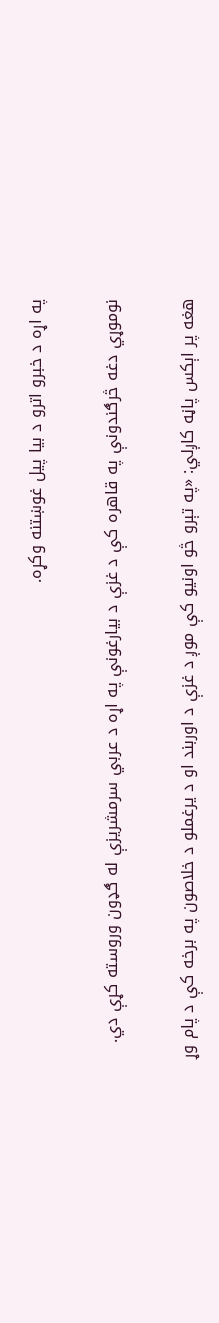په اړه د خبرو اترو د بیا پیل غوښتنه وکړه.

نوموړي دغه څرګندونې په قاهره کې د غزې د بیارغونې په اړه د عربي سرمشریزې له ګډون وروسته کړې دي.

هغه پر اېکس پاڼه کاږلي: «په تېرو څو اونیو کې موږ د غزې د اوربند او د یرغملو د خلاصون په برخه کې د پام وړ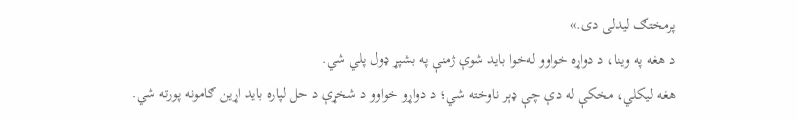پرمختګ لیدلی دی.»
د هغه په وینا، د دواړه خواوو له‌خوا باید شوې ژمنې په بشپړ ډول پلي شي.
هغه لیکلي، مخکې له دې چې ډېر ناوخته شي؛ د دواړو خواوو د شخړې د حل لپاره باید اړین ګامونه پورته شي.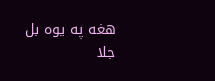هغه په یوه بل جلا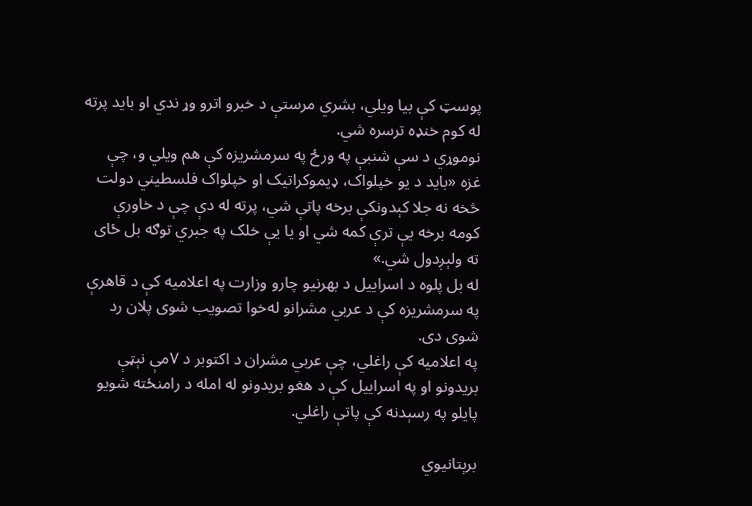پوسټ کې بیا ویلي، بشري مرستې د خبرو اترو وړ ندي او باید پرته له کوم خنډه ترسره شي.
نوموړي د سې شنبې په ورځ په سرمشریزه کې هم ویلي و، چې غزه «باید د یو خپلواک، ډیموکراتیک او خپلواک فلسطیني دولت څخه نه جلا کېدونکې برخه پاتې شي، پرته له دې چې د خاورې کومه برخه یې ترې کمه شي او یا یې خلک په جبري توګه بل ځای ته ولېږدول شي.»
له بل پلوه د اسراییل د بهرنیو چارو وزارت په اعلامیه کې د قاهرې په سرمشریزه کې د عربي مشرانو له‌خوا تصویب شوی پلان رد شوی دی.
په اعلامیه کې راغلي، چې عربي مشران د اکتوبر د ۷مې نېټې بریدونو او په اسراییل کې د هغو بریدونو له امله د رامنځته شويو پایلو په رسېدنه کې پاتې راغلي.

برېتانیوي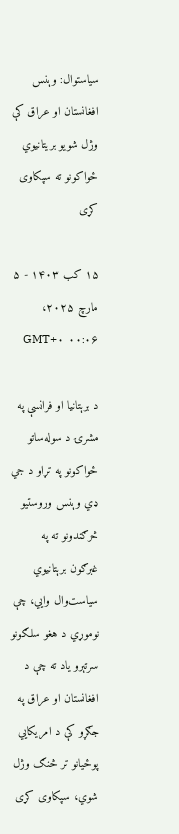سیاستوال: وېنس افغانستان او عراق کې وژل شويو بریتانیوي ځواکونو ته سپکاوی کړی

۱۵ کب ۱۴۰۳ - ۵ مارچ ۲۰۲۵، ۰۰:۰۶ GMT+۰

د برېتانیا او فرانسې په مشرۍ د سوله‌ساتو ځواکونو په تړاو د جي ډي وېنس وروستیو څرګندونو ته په غبرګون برېتانیوي سیاست‌وال وايي، چې نوموړي د هغو سلګونو سرتېرو یاد ته چې د افغانستان او عراق په جګړو کې د امریکایي پوځیانو تر څنګ وژل شوي، سپکاوی کړی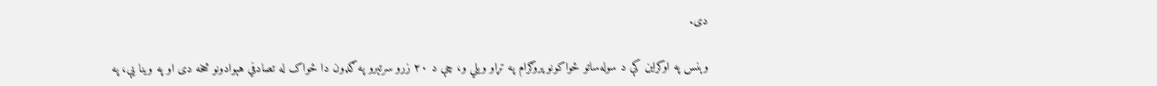دی.

وېنس په اوکراین کې د سوله‌ساتو ځواکونو پروګرام په تړاو ویلي و، چې د ۲۰ زرو سرتېرو په ګډون دا ځواک له تصادفي هېوادونو څخه دی او په وینا یې، په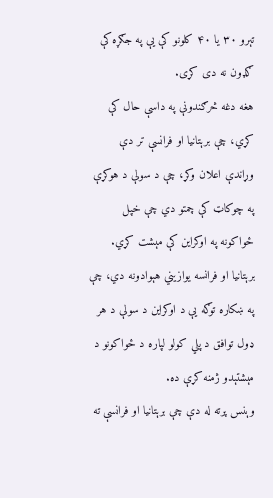تېرو ۳۰ یا ۴۰ کلونو کې یې په جګړه کې ګډون نه دی کړی.
هغه دغه څرګندونې په داسې حال کې کړي، چې برېتانیا او فرانسې تر دې وړاندې اعلان وکړ، چې د سولې د هوکړې په چوکاټ کې چمتو دي چې خپل ځواکونه په اوکراین کې مېشت کړي.
برېتانیا او فرانسه یوازیني هېوادونه دي، چې په ښکاره توګه یې د اوکراین د سولې د هر ډول توافق د پلي کولو لپاره د ځواکونو د مېشتېدو ژمنه کړې ده.
وېنس پرته له دې چې برېتانیا او فرانسې ته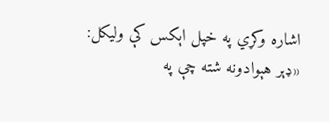اشاره وکړي په خپل اېکس کې ولیکل: «ډېر هېوادونه شته چې په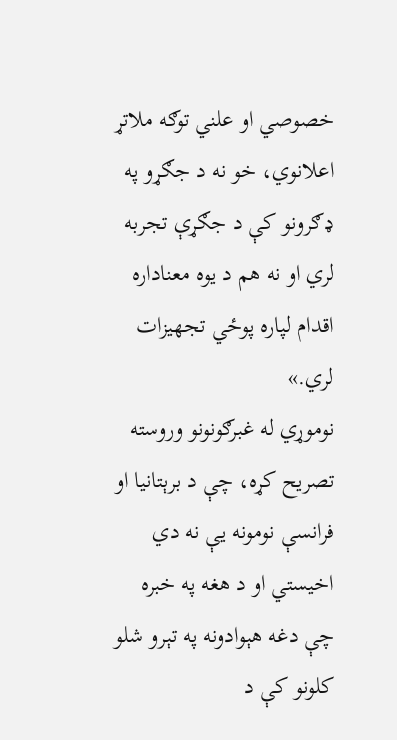خصوصي او علني توګه ملاتړ اعلانوي، خو نه د جګړو په ډګرونو کې د جګړې تجربه لري او نه هم د یوه معناداره اقدام لپاره پوځي تجهیزات لري.»
نوموړي له غبرګونونو وروسته تصریح کړه، چې د برېتانیا او فرانسې نومونه یې نه دي اخیستي او د هغه په خبره چې دغه هېوادونه په تېرو شلو کلونو کې د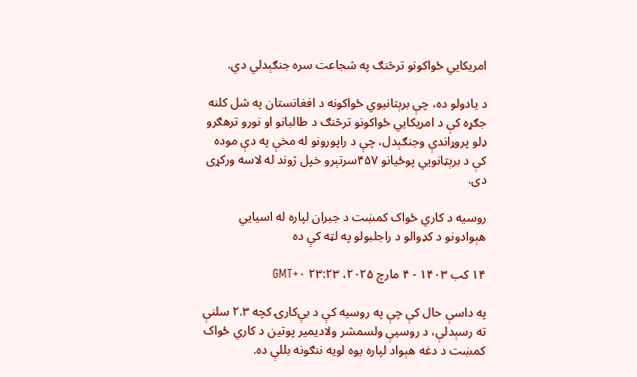امریکایي ځواکونو ترڅنګ په شجاعت سره جنګېدلي دي.

د یادولو ده، چې برېتانیوي ځواکونه د افغانستان په شل کلنه جګړه کې د امریکایي ځواکونو ترڅنګ د طالبانو او نورو ترهګرو ډلو پروړاندې وجنګېدل، چې د راپورونو له مخې په دې موده کې د برېټانویي پوځیانو ۴۵۷سرتېرو خپل ژوند له لاسه ورکړی دی.

روسیه د کاري ځواک کمښت د جبران لپاره له اسیایي هېوادونو د کډوالو د راجلبولو په لټه کې ده

۱۴ کب ۱۴۰۳ - ۴ مارچ ۲۰۲۵، ۲۳:۲۳ GMT+۰

په داسې حال کې چې په روسیه کې د بې‌کارۍ کچه ۲.۳ سلنې ته رسېدلې، د روسیې ولسمشر ولادیمیر پوتین د کاري ځواک کمښت د دغه هېواد لپاره یوه لویه ننګونه بللې ده.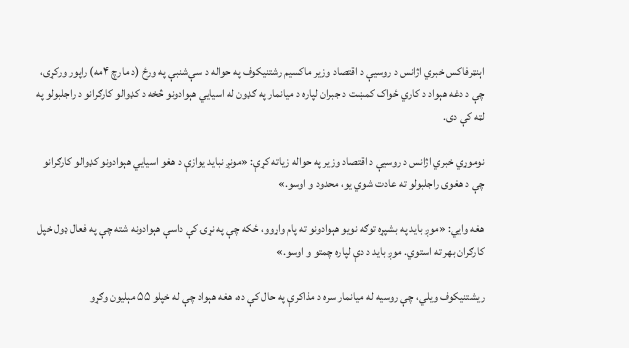اېنټرفاکس خبري اژانس د روسیې د اقتصاد وزیر ماکسیم رشتنیکوف په حواله د سې‌شنبې په ورځ (د مارچ ۴مه) راپور ورکړی، چې د دغه هېواد د کاري ځواک کمښت د جبران لپاره د میانمار په ګډون له اسیايي هېوادونو څخه د کډوالو کارګرانو د راجلبولو په لټه کې دی.

نوموړي خبري اژانس د روسیې د اقتصاد وزیر په حواله زیاته کړې: «مونږ نباید یوازې د هغو اسیايي هېوادونو کډوالو کارګرانو چې د هغوی راجلبولو ته عادت شوي یو، محدود و اوسو.»

هغه وايي: «موږ باید په بشپړه توګه نويو هېوادونو ته پام واړوو، ځکه چې په نړۍ کې داسې هېوادونه شته چې په فعال ډول خپل کارګران بهر ته استوي. موږ باید د دې لپاره چمتو و اوسو.»

ریشتنیکوف ویلي، چې روسیه له میانمار سره د مذاکرې په حال کې ده، هغه هېواد چې له خپلو ۵۵ مېلیون وګړو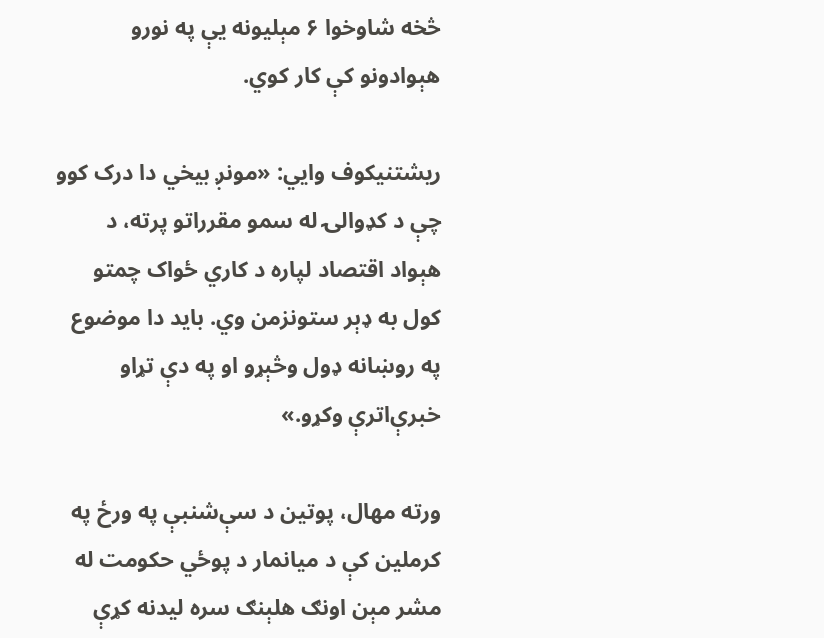څخه شاوخوا ۶ مېلیونه یې په نورو هېوادونو کې کار کوي.

ریشتنیکوف وايي: «مونږ بیخي دا درک کوو چې د کډوالۍ له سمو مقرراتو پرته، د هېواد اقتصاد لپاره د کاري ځواک چمتو کول به ډېر ستونزمن وي. باید دا موضوع په روښانه ډول وڅېړو او په دې تړاو خبرې‌اترې وکړو.»

ورته مهال، پوتین د سې‌شنبې په ورځ په کرملین کې د میانمار د پوځي حکومت له مشر مېن اونګ هلېنګ سره لیدنه کړې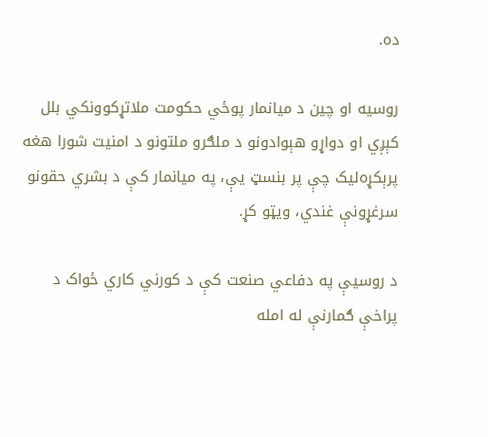ده.

روسیه او چین د میانمار پوځي حکومت ملاتړکوونکي بلل کېږي او دواړو هېوادونو د ملګرو ملتونو د امنیت شورا هغه پرېکړه‌لیک چې پر بنسټ یې، په میانمار کې د بشري حقونو سرغړونې غندي، ویټو کړ.

د روسیې په دفاعي صنعت کې د کورني کاري ځواک د پراخې ګمارنې له امله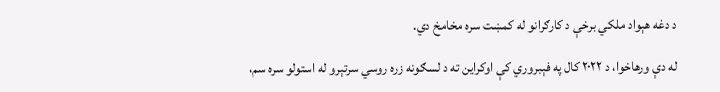د دغه هېواد ملکي برخې د کارګرانو له کمښت سره مخامخ دي.

له دې ورهاخوا، د ۲۰۲۲ کال په فېبروري کې اوکراین ته د لسګونه زره روسي سرتېرو له استولو سره سم،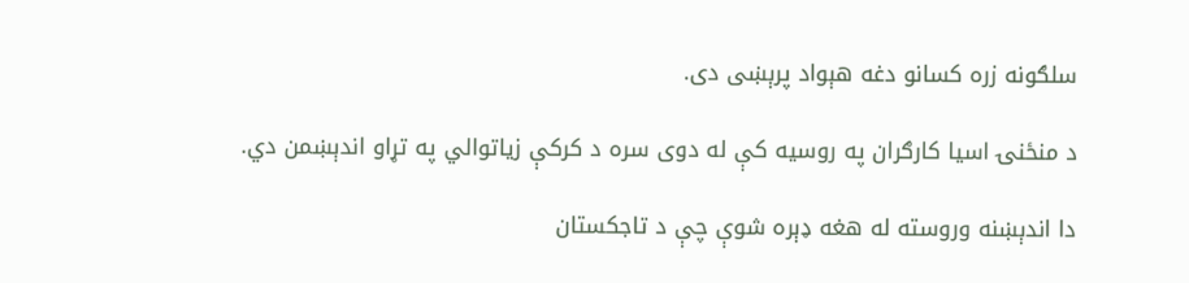سلګونه زره کسانو دغه هېواد پرېښی دی.

د منځنۍ اسیا کارګران په روسیه کې له دوی سره د کرکې زیاتوالي په تړاو اندېښمن دي.

دا اندېښنه وروسته له هغه ډېره شوې چې د تاجکستان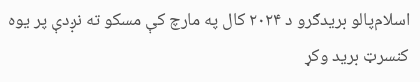اسلام‌پالو بریدګرو د ۲۰۲۴ کال په مارچ کې مسکو ته نږدې پر یوه کنسرټ برید وکړ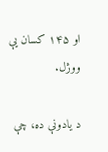او ۱۴۵ کسان یې ووژل.

د یادونې ده، چې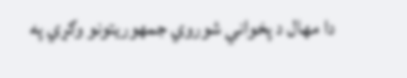دا مهال د پخواني شوروي جمهوریتونو وګړي په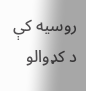روسیه کې د کډوالو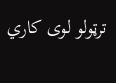ترټولو لوی کاري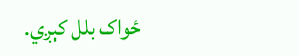ځواک بلل کېږي.